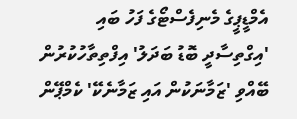އެމްޑީޕީގެ މެނިފެސްޓޯގެ ފަހު ބައި 'އިގްތިސާދީ ބޮޑު ބަދަލު' އިފްތިތާހުކުރުން ބޭއްވި 'ޒަމާނަކުން އައި ޒަމާނެކޭ' ކެމްޕޭން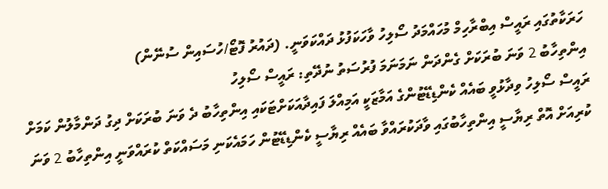ހަރަކާތުގައި ރައީސް އިބްރާހިމް މުހައްމަދު ސޯލިހު ވާހަކަފުޅު ދައްކަވަނީ. (ދައުރު ފޮޓޯ/ހުސައިން ސުނޭން)
އިންތިހާބު 2 ވަނަ ބުރަކަށް ގެންދަން ނަމަނަމަ ފުރުސަތު ނުދޭތި: ރައީސް ސޯލިހު
ރައީސް ސޯލިހު ވިދާޅުވީ ބައެއް ކެންޑިޑޭޓުންގެ އަމާޒަކީ އަމިއްލަ ފައިދާއަކަށްޓަކައި އިންތިހާބު ދެ ވަނަ ބުރަކަށް ދިގު ދަންމާލުން ކަމަށް
ކުރިއަށް އޮތް ރިޔާސީ އިންތިހާބުގައި ވާދަކުރައްވާ ބައެއް ރިޔާސީ ކެންޑިޑޭޓުން ހަމައެކަނި މަސައްކަތް ކުރައްވަނީ އިންތިހާބު 2 ވަނަ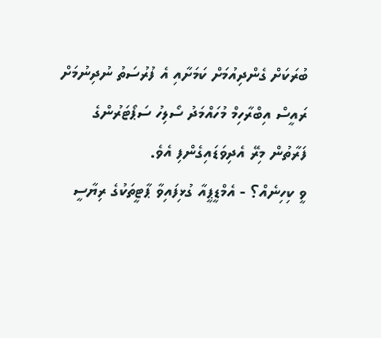ބުރަކަށް ގެންދިއުމަށް ކަމަށާއި އެ ފުރުސަތު ނުދިނުމަށް ރައީސް އިބްރާހިމް މުހައްމަދު ސޯލިހު ސަޕޯޓަރުންގެ ފަރާތުން މިރޭ އެދިވަޑައިގެންފި އެވެ.
ވީ ކިހިނެއް؟ - އެމްޑީޕީއާ ގުޅިފައިވާ ޕާޓީތަކުގެ ރިޔާސީ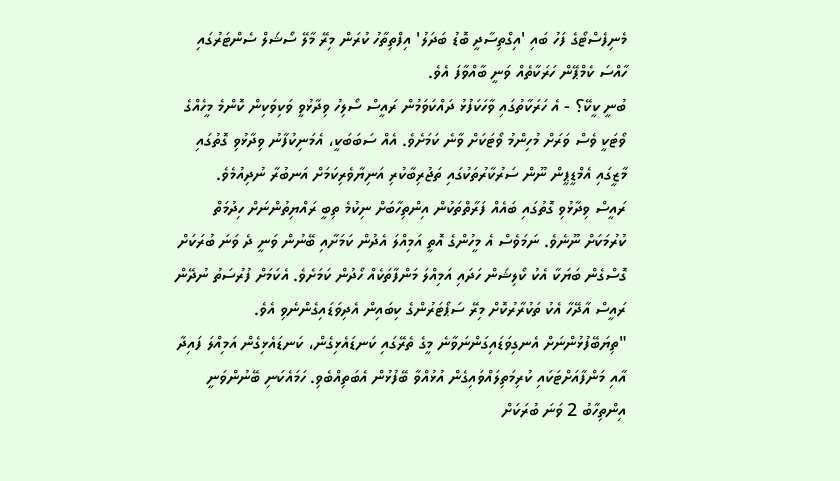މެނިފެސްޓޯގެ ފަހު ބައި 'އިގްތިސާދީ ބޮޑު ބަދަލު' އިފްތިތާހު ކުރަން މިރޭ މާލޭ ސޯޝަލް ސެންޓަރުގައި ހާއްސަ ކެމްޕޭން ހަރަކާތެއް ވަނީ ބާއްވާފަ އެވެ.
ބުނީ ކީކޭ؟ - އެ ހަރަކާތުގައި ވާހަކަފުޅު ދައްކަވަމުން ރައީސް ސޯލިހު ވިދާޅުވީ ވަކިވަކިން ކޮންމެ މީހެއްގެ ވޯޓަކީ ވެސް ވަރަށް މުހިންމު ވޯޓަކަށް ވާނެ ކަމަށެވެ. އެއް ސަބަބަކީ، އެމަނިކުފާނު ވިދާޅުވި ގޮތުގައި މާޒީގައި އެމްޑީޕީން ނޫން ސަރުކާރުތަކުގައި ތަޖުރިބާކުރި އަނިޔާވެރިކަމަށް އަނބުރާ ނުދިއުމެވެ.
ރައީސް ވިދާޅުވި ގޮތުގައި ބައެއް ފަރާތްތަކުން އިންތިހާބަށް ނިކުމެ ތިބީ ރައްޔިތުންނަށް ހިދުމަތް ކުރުމަކަށް ނޫނެވެ. ނަމަވެސް އެ މީހުންގެ އޮތީ އަމިއްލަ އެދުން ކަމަށާއި ބޭނުން ވަނީ ދެ ވަނަ ބުރަކަށް ގޮސްގެން ބަޔަކާ އެކު ކޯލިޝަން ހަދައި އަމިއްލަ މަންފާތަކެއް ހޯދުން ކަމަށެވެ. އެކަމަށް ފުރުސަތު ނުދޭން ރައީސް އާދޭހާ އެކު ތަކުރާރުކޮށް މިރޭ ސަޕޯޓަރުންގެ ކިބައިން އެދިވަޑައިގެންނެވި އެވެ.
"ތިޔަބޭފުޅުންނަށް އެނގިވަޑައިގަންނަވާނެ މީގެ ތެރޭގައި ކަނޑައެޅިގެން، ކަނޑައެޅިގެން އަމިއްލަ ފައިދާ އާއި މަންފާއަށްޓަކައި ކުރިމަތިލައްވައިގެން އުޅުއްވާ ބޭފުޅުން އެބަތިއްބެވި. ހަމައެކަނި ބޭނުންވަނީ އިންތިހާބު 2 ވަނަ ބުރަކަށް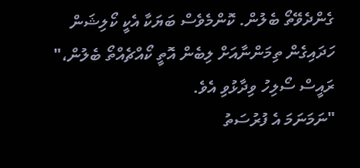ގެންދެވޭތޯ ބެލުން. ކޮންމެވެސް ބަޔަކާ އެކީ ކޯލިޝަން ހަދައިގެން ތިމަންނާއަށް ލިބެން އޮތީ ކޯއްޗެއްތޯ ބެލުން،" ރައީސް ސޯލިހު ވިދާޅުވި އެވެ.
"ނަމަނަމަ އެ ފުރުސަތު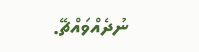ނުދެއްވައްޗޭ.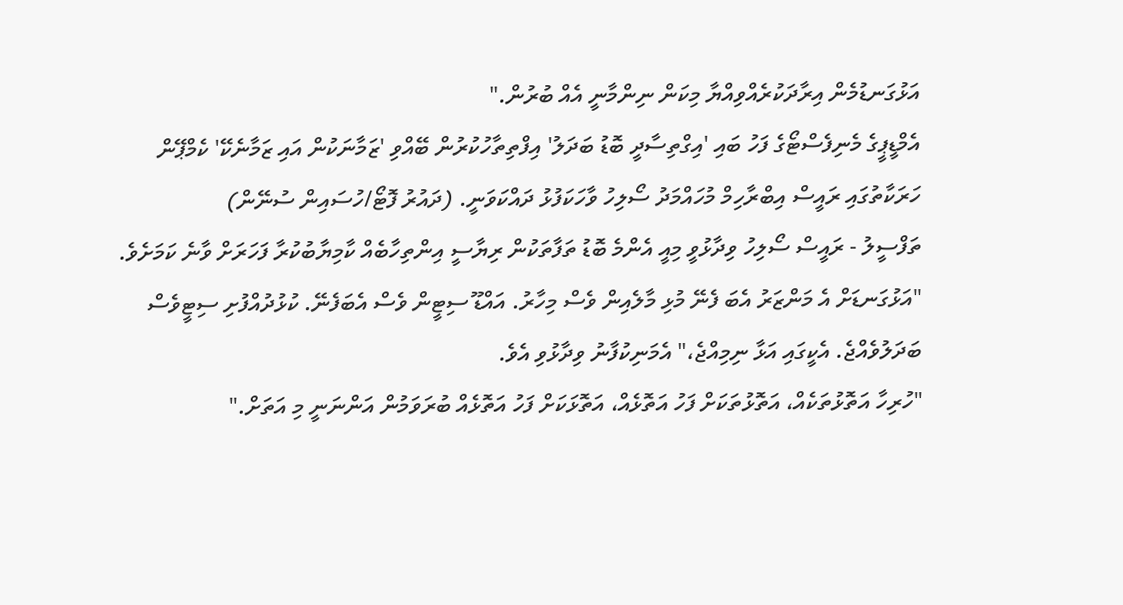އަޅުގަނޑުމެން އިރާދަކުރެއްވިއްޔާ މިކަން ނިންމާނީ އެއް ބުރުން."
އެމްޑީޕީގެ މެނިފެސްޓޯގެ ފަހު ބައި 'އިގްތިސާދީ ބޮޑު ބަދަލު' އިފްތިތާހުކުރުން ބޭއްވި 'ޒަމާނަކުން އައި ޒަމާނެކޭ' ކެމްޕޭން ހަރަކާތުގައި ރައީސް އިބްރާހިމް މުހައްމަދު ސޯލިހު ވާހަކަފުޅު ދައްކަވަނީ. (ދައުރު ފޮޓޯ/ހުސައިން ސުނޭން)
ތަފްސީލު - ރައީސް ސޯލިހު ވިދާޅުވީ މިއީ އެންމެ ބޮޑު ތަފާތަކުން ރިޔާސީ އިންތިހާބެއް ކާމިޔާބުކުރާ ފަހަރަށް ވާނެ ކަމަށެވެ.
"އަޅުގަނޑަށް އެ މަންޒަރު އެބަ ފެނޭ މުޅި މާލެއިން ވެސް މިހާރު. އައްޑޫ ސިޓީން ވެސް އެބަފެނޭ. ކުޅުދުއްފުށި ސިޓީވެސް ބަދަލުވެއްޖެ. އެކީގައި އަޅާ ނިމިއްޖެ،" އެމަނިކުފާނު ވިދާޅުވި އެވެ.
"ހުރިހާ އަތޮޅުތަކެއް، އަތޮޅުތަކަށް ފަހު އަތޮޅެއް، އަތޮޅަކަށް ފަހު އަތޮޅެއް ބުރަވަމުން އަންނަނީ މި އަތަށް."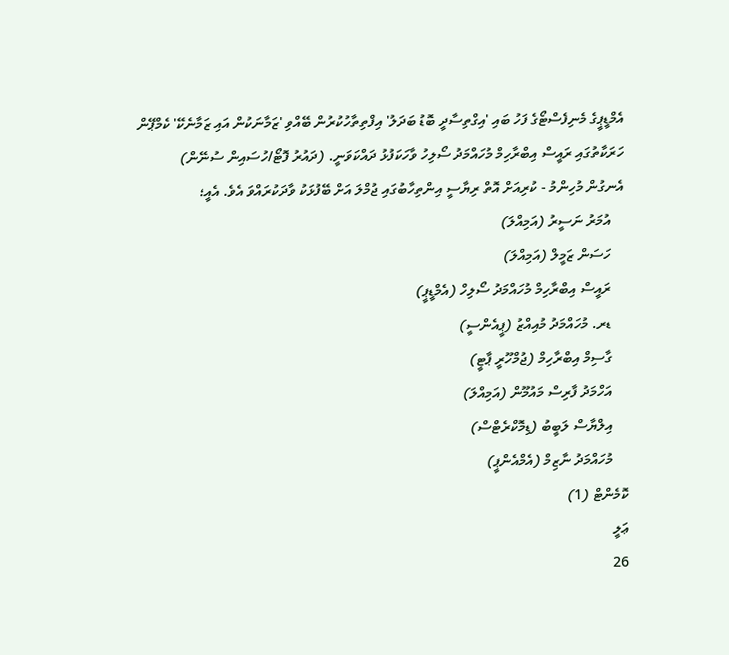އެމްޑީޕީގެ މެނިފެސްޓޯގެ ފަހު ބައި 'އިގްތިސާދީ ބޮޑު ބަދަލު' އިފްތިތާހުކުރުން ބޭއްވި 'ޒަމާނަކުން އައި ޒަމާނެކޭ' ކެމްޕޭން ހަރަކާތުގައި ރައީސް އިބްރާހިމް މުހައްމަދު ސޯލިހު ވާހަކަފުޅު ދައްކަވަނީ. (ދައުރު ފޮޓޯ/ހުސައިން ސުނޭން)
އެނގުން މުހިންމު - ކުރިއަށް އޮތް ރިޔާސީ އިންތިހާބުގައި ޖުމްލަ އަށް ބޭފުޅަކު ވާދަކުރައްވަ އެވެ. އެއީ؛
    އުމަރު ނަސީރު (އަމިއްލަ)
    ހަސަން ޒަމީލް (އަމިއްލަ)
    ރައީސް އިބްރާހިމް މުހައްމަދު ސޯލިހް (އެމްޑީޕީ)
    ޑރ. މުހައްމަދު މުއިއްޒު (ޕީއެންސީ)
    ގާސިމް އިބްރާހިމް (ޖުމްހޫރީ ޕާޓީ)
    އަހްމަދު ފާރިސް މައުމޫން (އަމިއްލަ)
    އިލްޔާސް ލަބީބު (ޑިމޮކްރެޓްސް)
    މުހައްމަދު ނާޒިމް (އެމްއެންޕީ)
ކޮމެންޓް (1)
ޢަލީ
26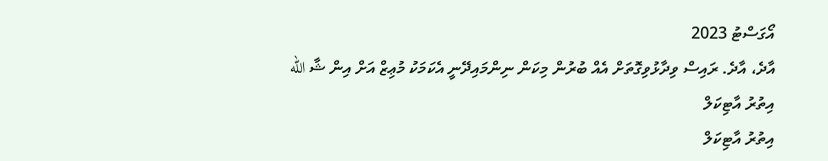އޯގަސްޓު 2023
އާދެ، އާދެ. ރައިސް ވިދާޅުވިގޮތަށް އެއް ބުރުން މިކަން ނިންމައިދޭނީ އެކަމަކު މުޢިޒް އަށް އިން ޝާ الله
އިތުރު އާޓިކަލް
އިތުރު އާޓިކަލް